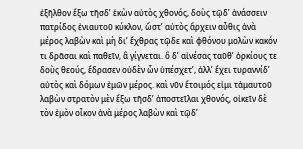ἐξῆλθον ἔξω τῆσδʼ ἑκὼν αὐτὸς χθονός, δοὺς τῷδʼ ἀνάσσειν πατρίδος ἐνιαυτοῦ κύκλον, ὥστʼ αὐτὸς ἄρχειν αὖθις ἀνὰ μέρος λαβὼν καὶ μὴ διʼ ἔχθρας τῷδε καὶ φθόνου μολὼν κακόν τι δρᾶσαι καὶ παθεῖν, ἃ γίγνεται. ὃ δʼ αἰνέσας ταῦθʼ ὁρκίους τε δοὺς θεούς, ἔδρασεν οὐδὲν ὧν ὑπέσχετʼ, ἀλλʼ ἔχει τυραννίδʼ αὐτὸς καὶ δόμων ἐμῶν μέρος. καὶ νῦν ἕτοιμός εἰμι τἀμαυτοῦ λαβὼν στρατὸν μὲν ἔξω τῆσδʼ ἀποστεῖλαι χθονός, οἰκεῖν δὲ τὸν ἐμὸν οἶκον ἀνὰ μέρος λαβὼν καὶ τῷδʼ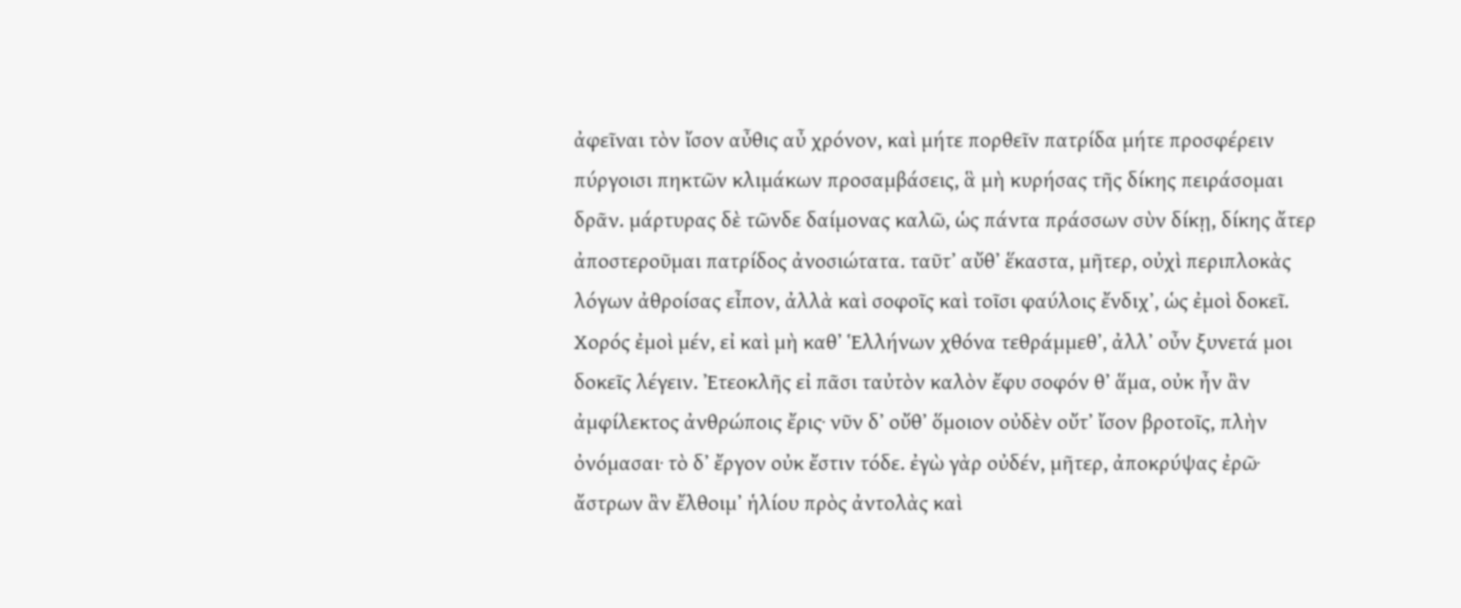ἀφεῖναι τὸν ἴσον αὖθις αὖ χρόνον, καὶ μήτε πορθεῖν πατρίδα μήτε προσφέρειν πύργοισι πηκτῶν κλιμάκων προσαμβάσεις, ἃ μὴ κυρήσας τῆς δίκης πειράσομαι δρᾶν. μάρτυρας δὲ τῶνδε δαίμονας καλῶ, ὡς πάντα πράσσων σὺν δίκῃ, δίκης ἄτερ ἀποστεροῦμαι πατρίδος ἀνοσιώτατα. ταῦτʼ αὔθʼ ἕκαστα, μῆτερ, οὐχὶ περιπλοκὰς λόγων ἀθροίσας εἶπον, ἀλλὰ καὶ σοφοῖς καὶ τοῖσι φαύλοις ἔνδιχʼ, ὡς ἐμοὶ δοκεῖ. Χορός ἐμοὶ μέν, εἰ καὶ μὴ καθʼ Ἑλλήνων χθόνα τεθράμμεθʼ, ἀλλʼ οὖν ξυνετά μοι δοκεῖς λέγειν. Ἐτεοκλῆς εἰ πᾶσι ταὐτὸν καλὸν ἔφυ σοφόν θʼ ἅμα, οὐκ ἦν ἂν ἀμφίλεκτος ἀνθρώποις ἔρις· νῦν δʼ οὔθʼ ὅμοιον οὐδὲν οὔτʼ ἴσον βροτοῖς, πλὴν ὀνόμασαι· τὸ δʼ ἔργον οὐκ ἔστιν τόδε. ἐγὼ γὰρ οὐδέν, μῆτερ, ἀποκρύψας ἐρῶ· ἄστρων ἂν ἔλθοιμʼ ἡλίου πρὸς ἀντολὰς καὶ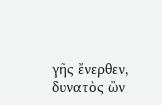γῆς ἔνερθεν, δυνατὸς ὢν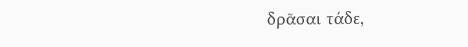δρᾶσαι τάδε,